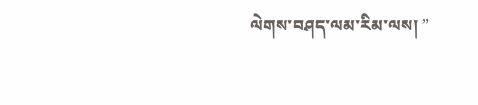ལེགས་བཤད་ལམ་རིམ་ལས། ”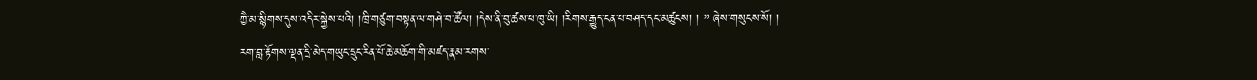ཀྱཻ་མ་སྙིགས་དུས་འདིར་སྐྱེས་པའི། །ཁྲི་གཙུག་བསྟན་ལ་གཤེ་བ་ཚོལ། །དེས་ནི་བུ་ཚས་ཕ་ཁུ་ཡི། །རིགས་རྒྱུད་ངན་པ་བཤད་དང་མཚུངས། ། ” ཞེས་གསུངས་སོ། །
རག་བླ་རྟོགས་ལྡན་དྲི་མེད་གཡུང་དྲུང་རིན་པོ་ཆེ་མཆོག་གི་མཛད་རྣམ་རགས་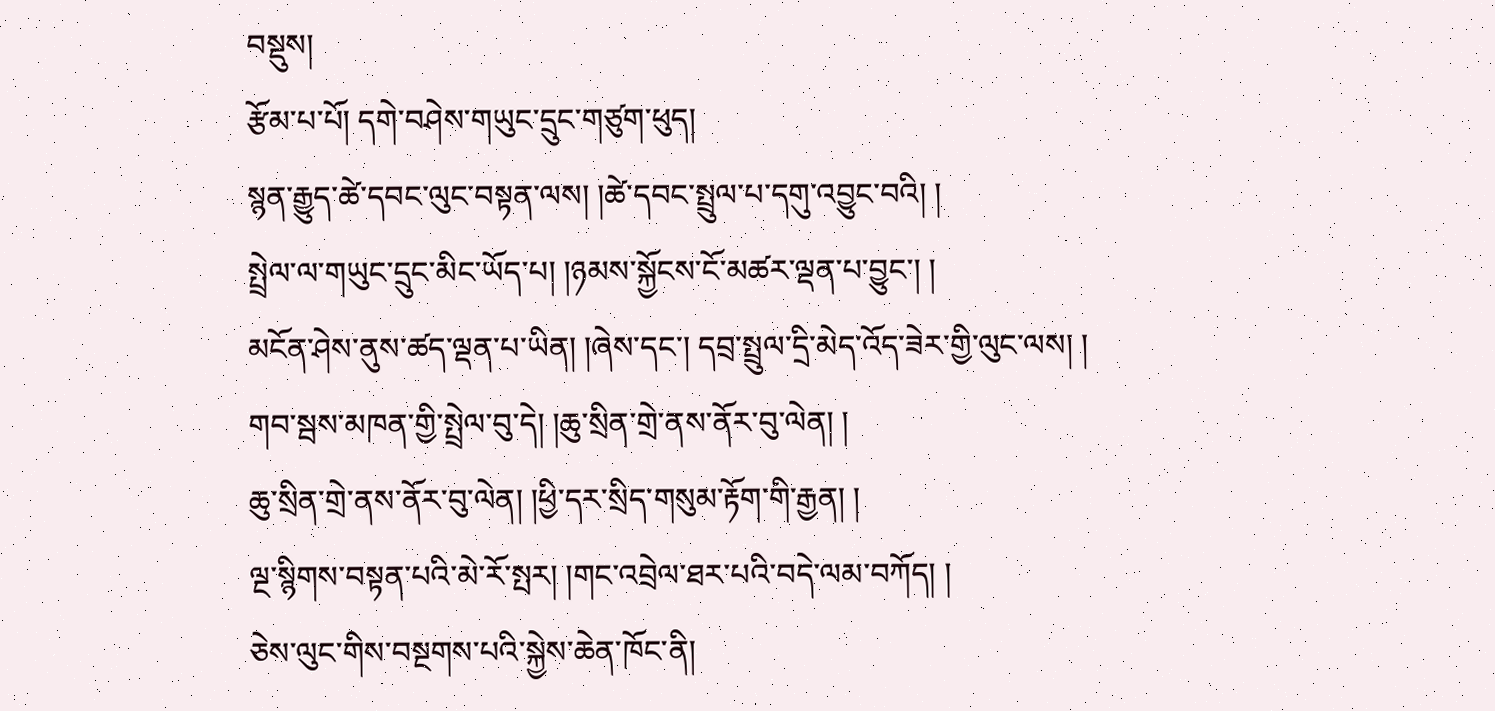བསྡུས།
རྩོམ་པ་པོ། དགེ་བཤེས་གཡུང་དྲུང་གཙུག་ཕུད།
སྙན་རྒྱུད་ཚེ་དབང་ལུང་བསྟན་ལས། །ཚེ་དབང་སྤྲུལ་པ་དགུ་འབྱུང་བའི། །
སྤྲེལ་ལ་གཡུང་དྲུང་མིང་ཡོད་པ། །ཉམས་སྐྱོངས་ངོ་མཚར་ལྡན་པ་བྱུང་། །
མངོན་ཤེས་ནུས་ཚད་ལྡན་པ་ཡིན། །ཞེས་དང་། དབྲ་སྤྲུལ་དྲི་མེད་འོད་ཟེར་གྱི་ལུང་ལས། །
གབ་སྦས་མཁན་གྱི་སྤྲེལ་བུ་དེ། །ཆུ་སྲིན་གྲེ་ནས་ནོར་བུ་ལེན། །
ཆུ་སྲིན་གྲེ་ནས་ནོར་བུ་ལེན། །ཕྱི་དར་སྲིད་གསུམ་རྟོག་གི་རྒྱན། །
ལྔ་སྙིགས་བསྟན་པའི་མེ་རོ་སྤར། །གང་འབྲེལ་ཐར་པའི་བདེ་ལམ་བཀོད། །
ཅེས་ལུང་གིས་བསྔགས་པའི་སྐྱེས་ཆེན་ཁོང་ནི།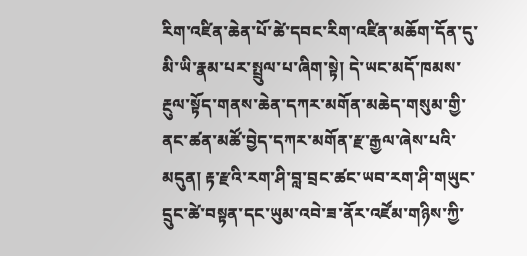རིག་འཛིན་ཆེན་པོ་ཚེ་དབང་རིག་འཛིན་མཆོག་དོན་དུ་མི་ཡི་རྣམ་པར་སྤྲུལ་པ་ཞིག་སྟེ། དེ་ཡང་མདོ་ཁམས་རྔུལ་སྟོད་གནས་ཆེན་དཀར་མགོན་མཆེད་གསུམ་གྱི་ནང་ཚན་མཚོ་བྱེད་དཀར་མགོན་རྫ་རྒྱལ་ཞེས་པའི་མདུན། རྟ་རྫའི་རག་ཤི་བླ་བྲང་ཚང་ཡབ་རག་ཤི་གཡུང་དྲུང་ཚེ་བསྟན་དང་ཡུམ་འབེ་ཟ་ནོར་འཛོམ་གཉིས་ཀྱི་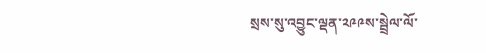སྲས་སུ་འབྱུང་ལྡན་༢༩༩ས་སྦྲེལ་ལོ་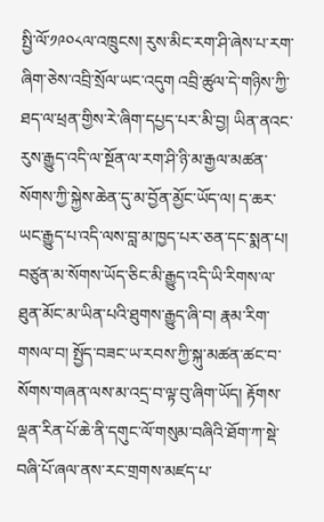སྤྱི་ལོ་༡༩༠༨ལ་འཁྲུངས། རུས་མིང་རག་ཤི་ཞེས་པ་རག་ཞིག་ཅེས་འབྲི་སྲོལ་ཡང་འདུག འབྲི་ཚུལ་དེ་གཉིས་ཀྱི་ཐད་ལ་ཕྲན་གྱིས་རེ་ཞིག་དཔྱད་པར་མི་བྱ། ཡིན་ནའང་རུས་རྒྱུད་འདི་ལ་སྔོན་ལ་རག་ཤི་ཉི་མ་རྒྱལ་མཚན་སོགས་ཀྱི་སྐྱེས་ཆེན་དུ་མ་བྱོན་མྱོང་ཡོད་ལ། ད་ཆར་ཡང་རྒྱུད་པ་འདི་ལས་བླ་མ་ཁྱད་པར་ཅན་དང་སྨན་པ། བཙུན་མ་སོགས་ཡོད་ཅིང་མི་རྒྱུད་འདི་ཡི་རིགས་ལ་ཐུན་མོང་མ་ཡིན་པའི་ཐུགས་རྒྱུད་ཞི་བ། རྣམ་རིག་གསལ་བ། སྤྱོད་བཟང་ཡ་རབས་ཀྱི་སྐུ་མཚན་ཚང་བ་སོགས་གཞན་ལས་མ་འདྲ་བ་ལྟ་བུ་ཞིག་ཡོད། རྟོགས་ལྡན་རིན་པོ་ཆེ་ནི་དགུང་ལོ་གསུམ་བཞིའི་ཐོག་ཀ་སྡེ་བཞི་པོ་ཞལ་ནས་རང་གྲགས་མཛད་པ་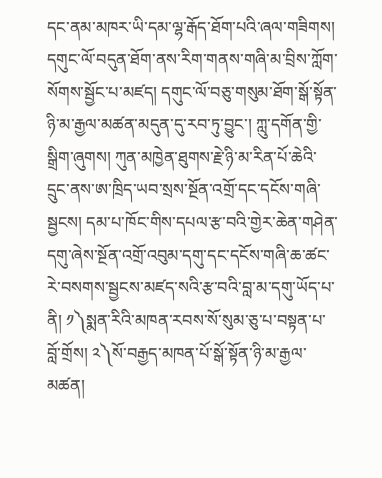དང་ནམ་མཁར་ཡི་དམ་ལྷ་རྒོད་ཐོག་པའི་ཞལ་གཟིགས། དགུང་ལོ་བདུན་ཐོག་ནས་རིག་གནས་གཞི་མ་བྲིས་ཀློག་སོགས་སྦྱོང་པ་མཛད། དགུང་ལོ་བཅུ་གསུམ་ཐོག་སྒོ་སྟོན་ཉི་མ་རྒྱལ་མཚན་མདུན་དུ་རབ་ཏུ་བྱུང་། ཀླུ་དགོན་གྱི་སྒྲིག་ཞུགས། ཀུན་མཁྱེན་ཐུགས་རྗེ་ཉི་མ་རིན་པོ་ཆེའི་དྲུང་ནས་ཨ་ཁྲིད་ཡབ་སྲས་སྔོན་འགྲོ་དང་དངོས་གཞི་སྦྱངས། དམ་པ་ཁོང་གིས་དཔལ་རྩ་བའི་གྱེར་ཆེན་གཤེན་དགུ་ཞེས་སྔོན་འགྲོ་འབུམ་དགུ་དང་དངོས་གཞི་ཆ་ཚང་རེ་བསགས་སྦྱངས་མཛད་སའི་རྩ་བའི་བླ་མ་དགུ་ཡོད་པ་ནི། ༡༽སྨན་རིའི་མཁན་རབས་སོ་སུམ་ཅུ་པ་བསྟན་པ་བློ་གྲོས། ༢༽སོ་བརྒྱད་མཁན་པོ་སྒོ་སྟོན་ཉི་མ་རྒྱལ་མཚན།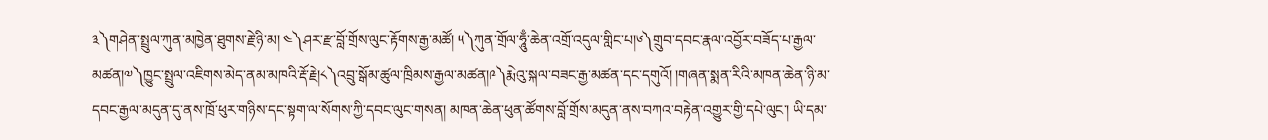༣༽གཤེན་སྤྲུལ་ཀུན་མཁྱེན་ཐུགས་རྗེ་ཉི་མ། ༤༽ཤར་རྫ་བློ་གྲོས་ལུང་རྟོགས་རྒྱ་མཚོ། ༥༽ཀུན་གྲོལ་ཧཱུྃ་ཆེན་འགྲོ་འདུལ་གླིང་པ།༦༽གྲུབ་དབང་རྣལ་འབྱོར་བཟོད་པ་རྒྱལ་མཚན།༧༽ཁྱུང་སྤྲུལ་འཇིགས་མེད་ནམ་མཁའི་རྡོ་རྗེ།༨༽འབྲུ་སྒོམ་ཚུལ་ཁྲིམས་རྒྱལ་མཚན།༩༽རྨེའུ་སྐལ་བཟང་རྒྱ་མཚན་དང་དགུའོ། །གཞན་སྨན་རིའི་མཁན་ཆེན་ཉི་མ་དབང་རྒྱལ་མདུན་དུ་ནས་ཁྲོ་ཕུར་གཉིས་དང་སྟག་ལ་སོགས་ཀྱི་དབང་ལུང་གསན། མཁན་ཆེན་ཕུན་ཚོགས་བློ་གྲོས་མདུན་ནས་བཀའ་བརྟེན་འགྱུར་གྱི་དཔེ་ལུང་། ཡི་དམ་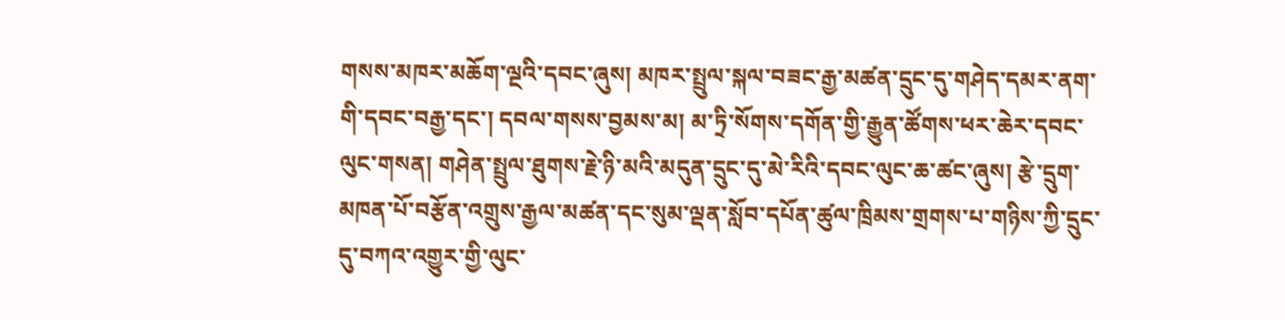གསས་མཁར་མཆོག་ལྔའི་དབང་ཞུས། མཁར་སྤྲུལ་སྐལ་བཟང་རྒྱ་མཚན་དྲུང་དུ་གཤེད་དམར་ནག་གི་དབང་བརྒྱ་དང་། དབལ་གསས་བྱམས་མ། མ་ཏྲི་སོགས་དགོན་གྱི་རྒྱུན་ཚོགས་ཕར་ཆེར་དབང་ལུང་གསན། གཤེན་སྤྲུལ་ཐུགས་རྗེ་ཉི་མའི་མདུན་དྲུང་དུ་མེ་རིའི་དབང་ལུང་ཆ་ཚང་ཞུས། རྩེ་དྲུག་མཁན་པོ་བརྩོན་འགྲུས་རྒྱལ་མཚན་དང་སུམ་ལྡན་སློབ་དཔོན་ཚུལ་ཁྲིམས་གྲགས་པ་གཉིས་ཀྱི་དྲུང་དུ་བཀའ་འགྱུར་གྱི་ལུང་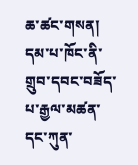ཆ་ཚང་གསན། དམ་པ་ཁོང་ནི་གྲུབ་དབང་བཟོད་པ་རྒྱལ་མཚན་དང་ཀུན་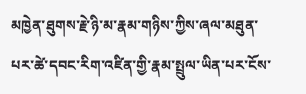མཁྱེན་ཐུགས་རྗེ་ཉི་མ་རྣམ་གཉིས་ཀྱིས་ཞལ་མཐུན་པར་ཚེ་དབང་རིག་འཛིན་གྱི་རྣམ་སྤྲུལ་ཡིན་པར་ངོས་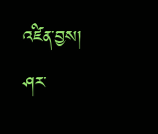འཛིན་བྱས།
ཤར་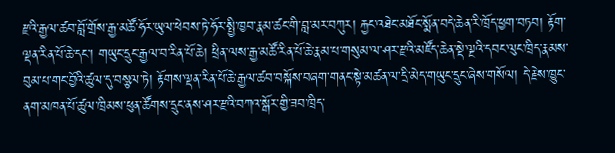རྫའི་རྒྱལ་ཚབ་བློ་གྲོས་རྒྱ་མཚོ་ཧོར་ཡུལ་ཕེབས་ཏེ་ཧོར་སྤྱི་ཁྱབ་རྣམ་ཚང་གི་བླ་མར་བཀུར། རྐྱང་འཐེང་མཐོང་སྨོན་བདེ་ཆེན་རི་ཁྲོད་ཕྱག་བཏབ། རྟོག་ལྡན་རིན་པོ་ཆེ་དང་། གཡུང་དྲུང་རྒྱལ་བ་རིན་པོ་ཆེ། ཕྲིན་ལས་རྒྱ་མཚོ་རིན་པོ་ཆེ་རྣམ་པ་གསུམ་ལ་ཤར་རྫའི་མཛོད་ཆེན་སྡེ་ལྔའི་དབང་ལུང་ཁྲིད་རྣམས་བུམ་པ་གང་བྱོའི་ཚུལ་དུ་བསྩལ་ཏེ། རྟོགས་ལྡན་རིན་པོ་ཆེ་རྒྱལ་ཚབ་བསྐོས་བཞག་གནང་སྟེ་མཚན་ལ་དྲི་མེད་གཡུང་དྲུང་ཞེས་གསོལ། དེ་རྗེས་ཁྱུང་ནག་མཁན་པོ་ཚུལ་ཁྲིམས་ཕུན་ཚོགས་དྲུང་ནས་ཤར་རྫའི་བཀའ་སྒོར་གྱི་ཟབ་ཁྲིད་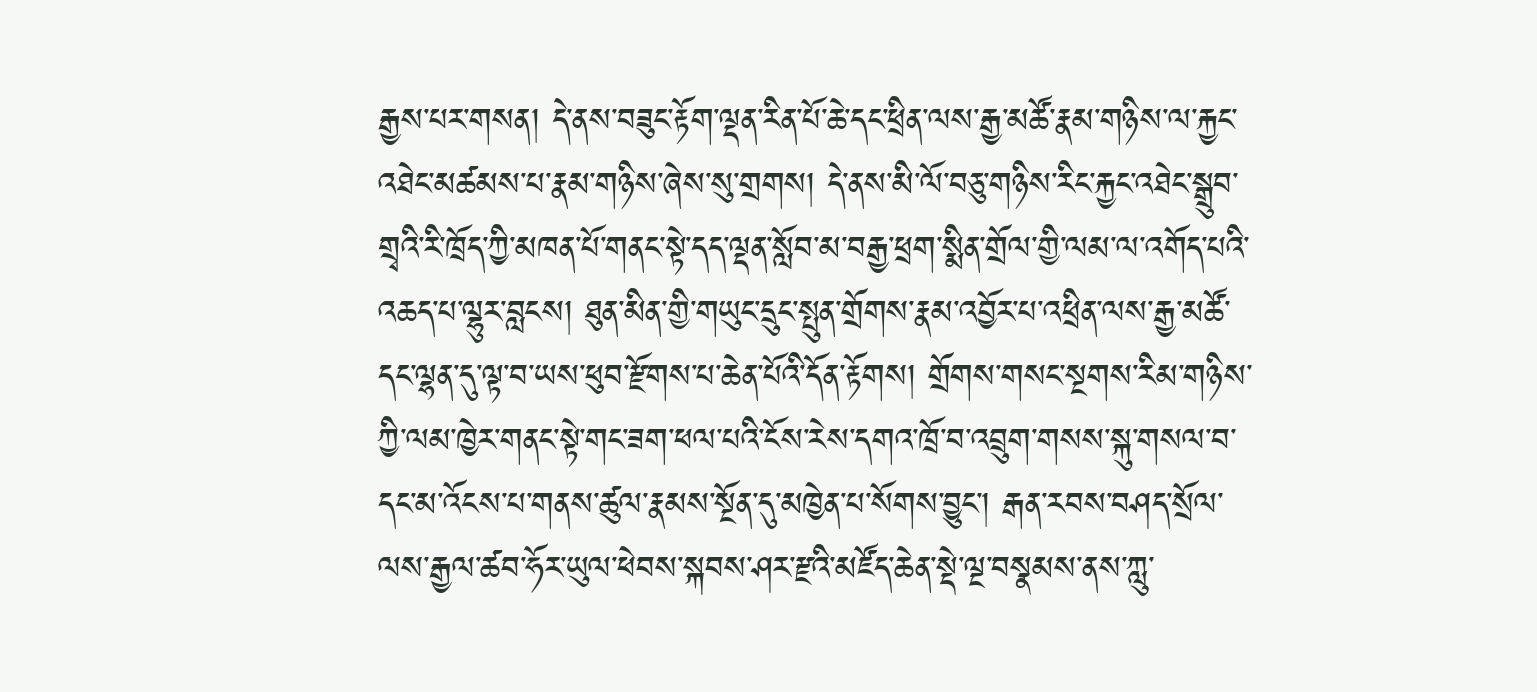རྒྱས་པར་གསན། དེ་ནས་བཟུང་རྟོག་ལྡན་རིན་པོ་ཆེ་དང་ཕྲིན་ལས་རྒྱ་མཚོ་རྣམ་གཉིས་ལ་རྐྱང་འཐེང་མཚམས་པ་རྣམ་གཉིས་ཞེས་སུ་གྲགས། དེ་ནས་མི་ལོ་བཅུ་གཉིས་རིང་རྐྱང་འཐེང་སྒྲུབ་གྲྭའི་རི་ཁྲོད་ཀྱི་མཁན་པོ་གནང་སྟེ་དད་ལྡན་སློབ་མ་བརྒྱ་ཕྲག་སྨིན་གྲོལ་གྱི་ལམ་ལ་འགོད་པའི་འཆད་པ་ལྷུར་བླངས། ཐུན་མིན་གྱི་གཡུང་དྲུང་སྤུན་གྲོགས་རྣམ་འབྱོར་པ་འཕྲིན་ལས་རྒྱ་མཚོ་དང་ལྷན་དུ་ལྟ་བ་ཡས་ཕུབ་རྫོགས་པ་ཆེན་པོའི་དོན་རྟོགས། གྲོགས་གསང་སྔགས་རིམ་གཉིས་ཀྱི་ལམ་ཁྱེར་གནང་སྟེ་གང་ཟག་ཕལ་པའི་ངོས་རེས་དགའ་ཁྲོ་བ་འབྲུག་གསས་སྐུ་གསལ་བ་དང་མ་འོངས་པ་གནས་ཚུལ་རྣམས་སྔོན་དུ་མཁྱེན་པ་སོགས་བྱུང་། རྒན་རབས་བཤད་སྲོལ་ལས་རྒྱལ་ཚབ་ཧོར་ཡུལ་ཕེབས་སྐབས་ཤར་རྫའི་མཛོད་ཆེན་སྡེ་ལྔ་བསྣམས་ནས་ཀླུ་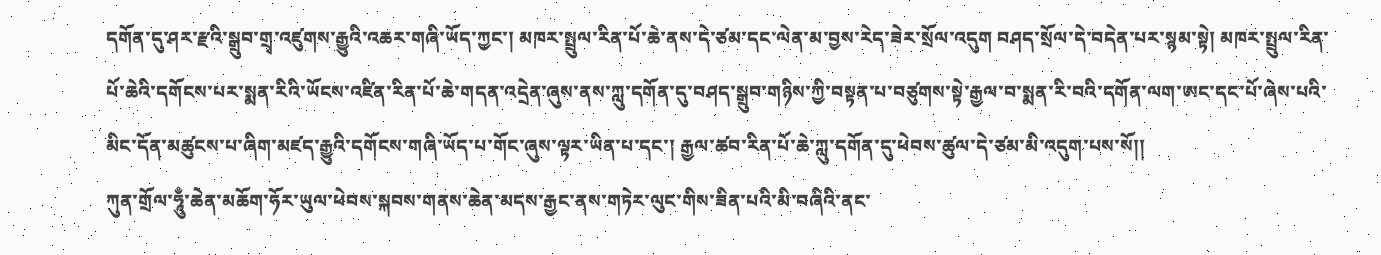དགོན་དུ་ཤར་རྫའི་སྒྲུབ་གྲྭ་འཛུགས་རྒྱུའི་འཆར་གཞི་ཡོད་ཀྱང་། མཁར་སྤྲུལ་རིན་པོ་ཆེ་ནས་དེ་ཙམ་དང་ལེན་མ་བྱས་རེད་ཟེར་སྲོལ་འདུག བཤད་སྲོལ་དེ་བདེན་པར་སྙམ་སྟེ། མཁར་སྤྲུལ་རིན་པོ་ཆེའི་དགོངས་པར་སྨན་རིའི་ཡོངས་འཛིན་རིན་པོ་ཆེ་གདན་འདྲེན་ཞུས་ནས་ཀླུ་དགོན་དུ་བཤད་སྒྲུབ་གཉིས་ཀྱི་བསྟན་པ་བཙུགས་སྟེ་རྒྱལ་བ་སྨན་རི་བའི་དགོན་ལག་ཨང་དང་པོ་ཞེས་པའི་མིང་དོན་མཚུངས་པ་ཞིག་མཛད་རྒྱུའི་དགོངས་གཞི་ཡོད་པ་གོང་ཞུས་ལྟར་ཡིན་པ་དང་། རྒྱལ་ཚབ་རིན་པོ་ཆེ་ཀླུ་དགོན་དུ་ཕེབས་ཚུལ་དེ་ཙམ་མི་འདུག་པས་སོ།།
ཀུན་གྲོལ་ཧཱུྃ་ཆེན་མཆོག་ཧོར་ཡུལ་ཕེབས་སྐབས་གནས་ཆེན་མདས་རྒྱང་ནས་གཏེར་ལུང་གིས་ཟིན་པའི་མི་བཞིའི་ནང་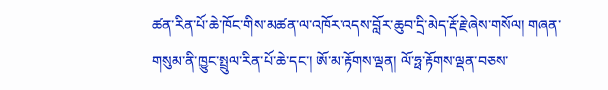ཚན་རིན་པོ་ཆེ་ཁོང་གིས་མཚན་ལ་འཁོར་འདས་བློར་ཆུབ་དྲི་མེད་རྡོ་རྗེ་ཞེས་གསོལ། གཞན་གསུམ་ནི་ཁྱུང་སྤྲུལ་རིན་པོ་ཆེ་དང་། ཨོ་མ་རྟོགས་ལྡན། ལོ་ཧྥ་རྟོགས་ལྡན་བཅས་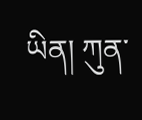ཡིན། ཀུན་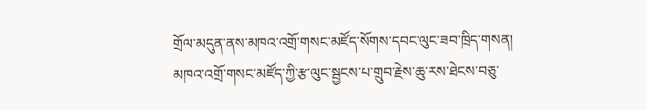གྲོལ་མདུན་ནས་མཁའ་འགྲོ་གསང་མཛོད་སོགས་དབང་ལུང་ཟབ་ཁྲིད་གསན། མཁའ་འགྲོ་གསང་མཛོད་ཀྱི་རྩ་ལུང་སྦྱངས་པ་གྲུབ་རྗེས་ཆུ་རས་ཐེངས་བཅུ་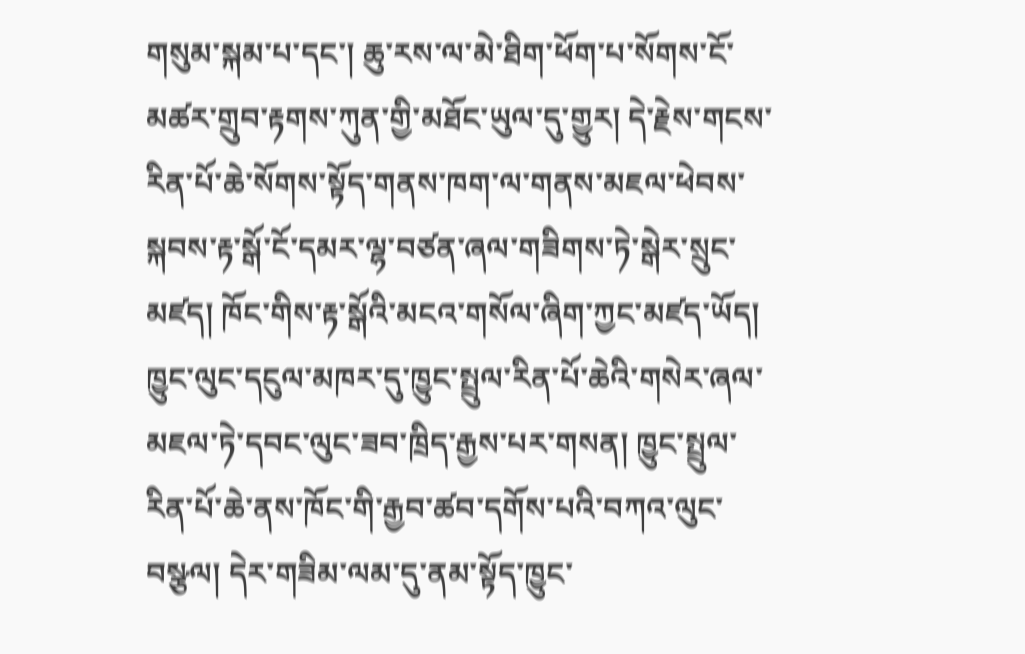གསུམ་སྐམ་པ་དང་། ཆུ་རས་ལ་མེ་ཐིག་ཕོག་པ་སོགས་ངོ་མཚར་གྲུབ་རྟགས་ཀུན་གྱི་མཐོང་ཡུལ་དུ་གྱུར། དེ་རྗེས་གངས་རིན་པོ་ཆེ་སོགས་སྟོད་གནས་ཁག་ལ་གནས་མཇལ་ཕེབས་སྐབས་རྟ་སྒོ་ངོ་དམར་ལྷ་བཙན་ཞལ་གཟིགས་ཏེ་སྒེར་སྲུང་མཛད། ཁོང་གིས་རྟ་སྒོའི་མངའ་གསོལ་ཞིག་ཀྱང་མཛད་ཡོད།
ཁྱུང་ལུང་དངུལ་མཁར་དུ་ཁྱུང་སྤྲུལ་རིན་པོ་ཆེའི་གསེར་ཞལ་མཇལ་ཏེ་དབང་ལུང་ཟབ་ཁྲིད་རྒྱས་པར་གསན། ཁྱུང་སྤྲུལ་རིན་པོ་ཆེ་ནས་ཁོང་གི་རྒྱབ་ཚབ་དགོས་པའི་བཀའ་ལུང་བསྩལ། དེར་གཟིམ་ལམ་དུ་ནམ་སྟོད་ཁྱུང་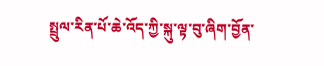སྤྲུལ་རིན་པོ་ཆེ་འོད་ཀྱི་སྐུ་ལྟ་བུ་ཞིག་བྱོན་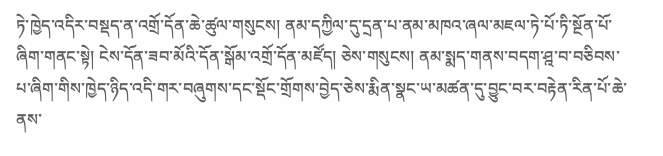ཏེ་ཁྱེད་འདིར་བསྡད་ན་འགྲོ་དོན་ཆེ་ཚུལ་གསུངས། ནམ་དཀྱིལ་དུ་དྲན་པ་ནམ་མཁའ་ཞལ་མཇལ་ཏེ་པོ་ཏི་སྔོན་པོ་ཞིག་གནང་སྟེ། ངེས་དོན་ཟབ་མོའི་དོན་སྒོམ་འགྲོ་དོན་མཛོད། ཅེས་གསུངས། ནམ་སྨད་གནས་བདག་ཤྰ་བ་བཅིབས་པ་ཞིག་གིས་ཁྱེད་ཉིད་འདི་གར་བཞུགས་དང་སྡོང་གྲོགས་བྱེད་ཅེས་རྨིན་སྣང་ཡ་མཚན་དུ་བྱུང་བར་བརྟེན་རིན་པོ་ཆེ་ནས་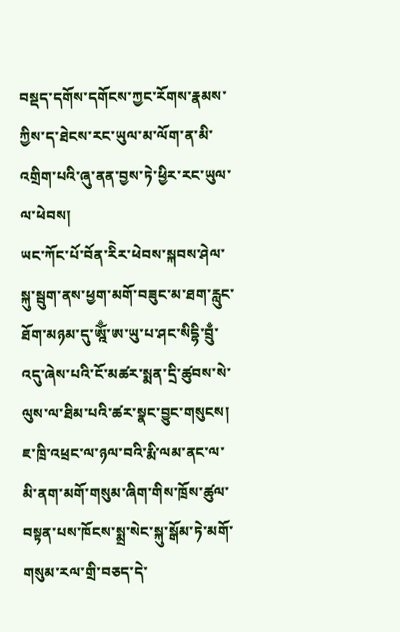བསྡད་དགོས་དགོངས་ཀྱང་རོགས་རྣམས་ཀྱིས་ད་ཐེངས་རང་ཡུལ་མ་ལོག་ན་མི་འགྲིག་པའི་ཞུ་ནན་བྱས་ཏེ་ཕྱིར་རང་ཡུལ་ལ་ཕེབས།
ཡང་ཀོང་པོ་བོན་རིེར་ཕེབས་སྐབས་ཤེལ་སྐུ་སྦུག་ནས་ཕྱག་མགོ་བཟུང་མ་ཐག་རླུང་ཐོག་མཉམ་དུ་ཨྰོྃ་ཨ་ཡུ་པ་ཤང་སིདྷི་བྲུྃ་འདུ་ཞེས་པའི་ངོ་མཚར་སྨན་དྲི་ཚུབས་སེ་ལུས་ལ་ཐིམ་པའི་ཚར་སྣང་བྱུང་གསུངས། ཇ་ཁྲི་འཕྲང་ལ་ཉལ་བའི་རྨི་ལམ་ནང་ལ་མི་ནག་མགོ་གསུམ་ཞིག་གིས་ཁྲོས་ཚུལ་བསྟན་པས་ཁོངས་སྨྲ་སེང་སྐུ་སྒོམ་ཏེ་མགོ་གསུམ་རལ་གྲི་བཅད་དེ་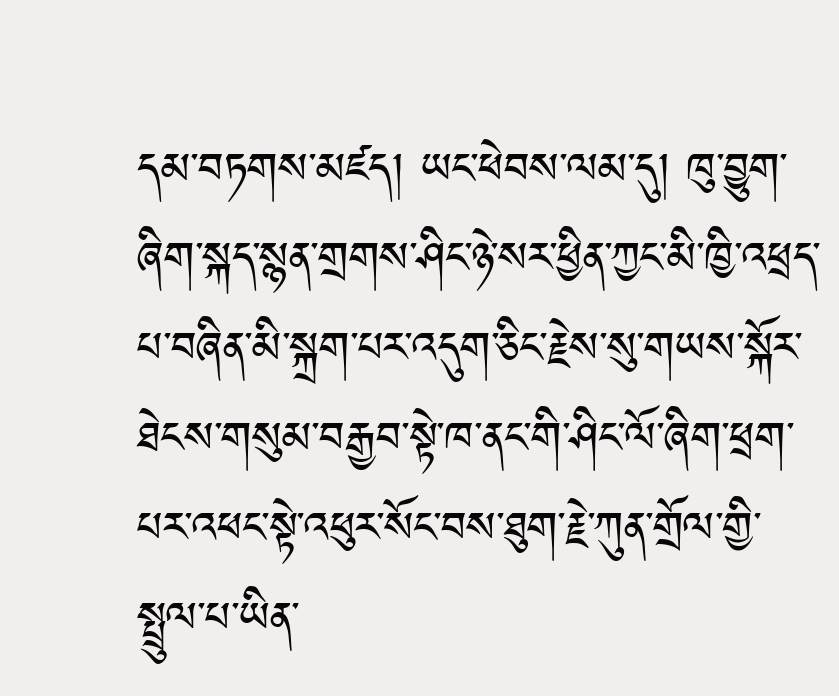དམ་བཏགས་མཛད། ཡང་ཕེབས་ལམ་དུ། ཁུ་བྱུག་ཞིག་སྐད་སྙན་གྲགས་ཤིང་ཉེ་སར་ཕྱིན་ཀྱང་མི་ཁྱི་འཕྲད་པ་བཞིན་མི་སྐྲག་པར་འདུག་ཅིང་རྗེས་སུ་གཡས་སྐོར་ཐེངས་གསུམ་བརྒྱབ་སྟེ་ཁ་ནང་གི་ཤིང་ལོ་ཞིག་ཕྲག་པར་འཕང་སྟེ་འཕུར་སོང་བས་ཐུག་རྗེ་ཀུན་གྲོལ་གྱི་སྤྲུལ་པ་ཡིན་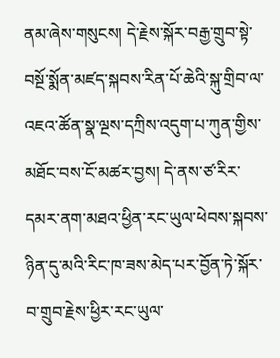ནམ་ཞེས་གསུངས། དེ་རྗེས་སྐོར་བརྒྱ་གྲུབ་སྟེ་བསྔོ་སྨོན་མཛད་སྐབས་རིན་པོ་ཆེའི་སྐུ་གྲིབ་ལ་འཇའ་ཚོན་སྣ་ལྔས་དཀྲིས་འདུག་པ་ཀུན་གྱིས་མཐོང་བས་ངོ་མཚར་བྱས། དེ་ནས་ཙ་རིར་དམར་ནག་མཐའ་ཕྱིན་རང་ཡུལ་ཕེབས་སྐབས་ཉིན་དུ་མའི་རིང་ཁ་ཟས་མེད་པར་བྱོན་ཏེ་སྐོར་བ་གྲུབ་རྗེས་ཕྱིར་རང་ཡུལ་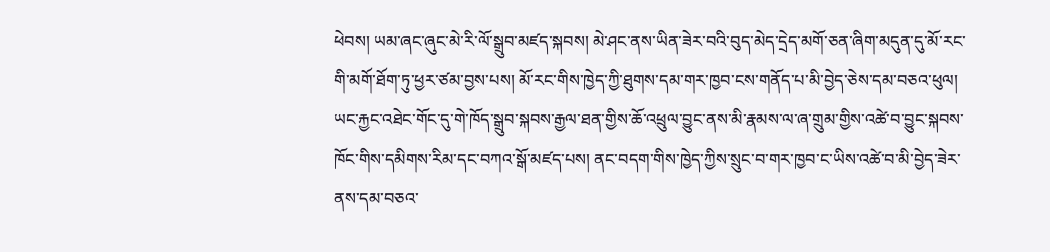ཕེབས། ཡམ་ཞང་ཞུང་མེ་རི་ལོ་སྒྲུབ་མཛད་སྐབས། མེ་ཤང་ནས་ཡིན་ཟེར་བའི་བུད་མེད་དྲེད་མགོ་ཅན་ཞིག་མདུན་དུ་མོ་རང་གི་མགོ་ཐོག་ཏུ་ཕྱར་ཙམ་བྱས་པས། མོ་རང་གིས་ཁྱེད་ཀྱི་ཐུགས་དམ་གར་ཁྱབ་ངས་གནོད་པ་མི་བྱེད་ཅེས་དམ་བཅའ་ཕུལ། ཡང་རྐྱང་འཐེང་གོང་དུ་གེ་ཁོད་སྒྲུབ་སྐབས་རྒྱལ་ཐན་གྱིས་ཆོ་འཕྲུལ་བྱུང་ནས་མི་རྣམས་ལ་ཞ་གྲུམ་གྱིས་འཚེ་བ་བྱུང་སྐབས་ཁོང་གིས་དམིགས་རིམ་དང་བཀའ་སྒོ་མཛད་པས། ནང་བདག་གིས་ཁྱེད་ཀྱིས་སྲུང་བ་གར་ཁྱབ་ང་ཡིས་འཚེ་བ་མི་བྱེད་ཟེར་ནས་དམ་བཅའ་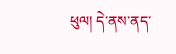ཕུལ། དེ་ནས་ནད་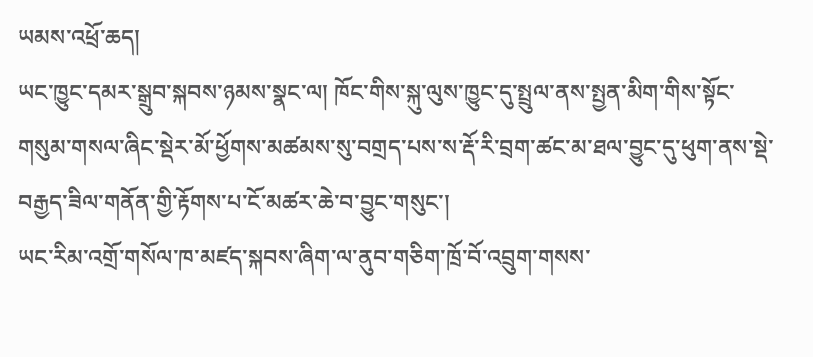ཡམས་འཕྲོ་ཆད།
ཡང་ཁྱུང་དམར་སྒྲུབ་སྐབས་ཉམས་སྣང་ལ། ཁོང་གིས་སྐུ་ལུས་ཁྱུང་དུ་སྤྲུལ་ནས་སྤྱན་མིག་གིས་སྟོང་གསུམ་གསལ་ཞིང་སྡེར་མོ་ཕྱོགས་མཚམས་སུ་བགྲད་པས་ས་རྡོ་རི་བྲག་ཚང་མ་ཐལ་བྱུང་དུ་ཕུག་ནས་སྡེ་བརྒྱད་ཟིལ་གནོན་གྱི་རྟོགས་པ་ངོ་མཚར་ཆེ་བ་བྱུང་གསུང་།
ཡང་རིམ་འགྲོ་གསོལ་ཁ་མཛད་སྐབས་ཞིག་ལ་ནུབ་གཅིག་ཁྲོ་བོ་འབྲུག་གསས་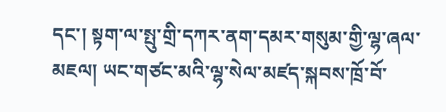དང་། སྟག་ལ་སྤུ་གྲི་དཀར་ནག་དམར་གསུམ་གྱི་ལྷ་ཞལ་མཇལ། ཡང་གཙང་མའི་ལྷ་སེལ་མཛད་སྐབས་ཁྲོ་བོ་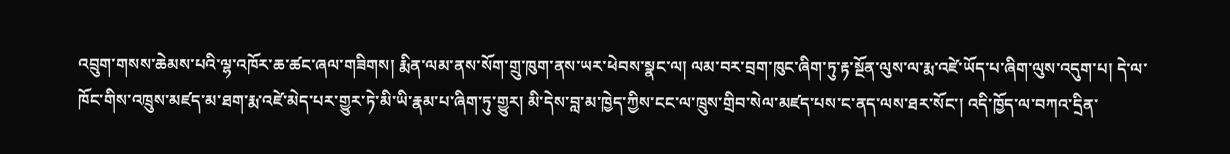འབྲུག་གསས་ཆེམས་པའི་ལྷ་འཁོར་ཆ་ཚང་ཞལ་གཟིགས། རྨིན་ལམ་ནས་སོག་གྲུ་ཁུག་ནས་ཡར་ཕེབས་སྣང་ལ། ལམ་བར་བྲག་ཁུང་ཞིག་ཏུ་རྟ་སྔོན་ལུས་ལ་རྨ་འཛེ་ཡོད་པ་ཞིག་ལུས་འདུག་པ། དེ་ལ་ཁོང་གིས་འཁྲུས་མཛད་མ་ཐག་རྨ་འཛེ་མེད་པར་གྱུར་ཏེ་མི་ཡི་རྣམ་པ་ཞིག་ཏུ་གྱུར། མི་དེས་བླ་མ་ཁྱེད་ཀྱིས་ངང་ལ་ཁྲུས་གྲིབ་སེལ་མཛད་པས་ང་ནད་ལས་ཐར་སོང་། འདི་ཁྱོད་ལ་བཀའ་དྲིན་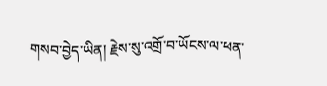གསབ་བྱེད་ཡིན། རྗེས་སུ་འགྲོ་བ་ཡོངས་ལ་ཕན་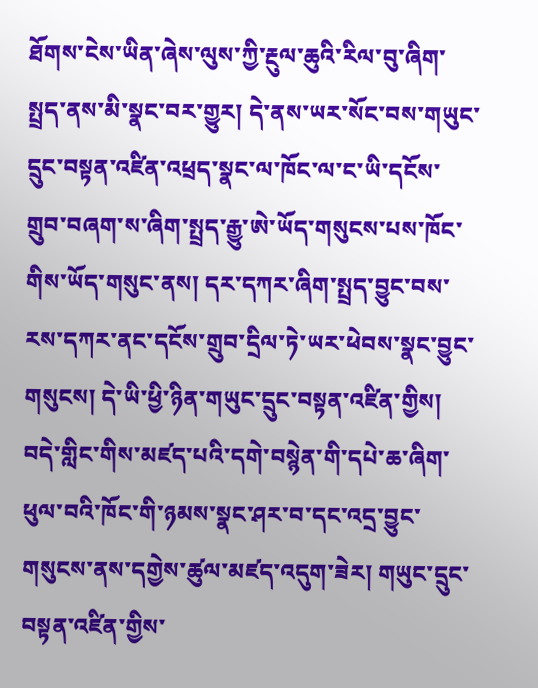ཐོགས་ངེས་ཡིན་ཞེས་ལུས་ཀྱི་རྔུལ་ཆུའི་རིལ་བུ་ཞིག་སྤྲད་ནས་མི་སྣང་བར་གྱུར། དེ་ནས་ཡར་སོང་བས་གཡུང་དྲུང་བསྟན་འཛིན་འཕྲད་སྣང་ལ་ཁོང་ལ་ང་ཡི་དངོས་གྲུབ་བཞག་ས་ཞིག་སྤྲད་རྒྱུ་ཨེ་ཡོད་གསུངས་པས་ཁོང་གིས་ཡོད་གསུང་ནས། དར་དཀར་ཞིག་སྤྲད་བྱུང་བས་རས་དཀར་ནང་དངོས་གྲུབ་དྲིལ་ཏེ་ཡར་ཕེབས་སྣང་བྱུང་གསུངས། དེ་ཡི་ཕྱི་ཉིན་གཡུང་དྲུང་བསྟན་འཛིན་གྱིས། བདེ་གླིང་གིས་མཛད་པའི་དགེ་བསྙེན་གི་དཔེ་ཆ་ཞིག་ཕུལ་བའི་ཁོང་གི་ཉམས་སྣང་ཤར་བ་དང་འདྲ་བྱུང་གསུངས་ནས་དགྱེས་ཚུལ་མཛད་འདུག་ཟེར། གཡུང་དྲུང་བསྟན་འཛིན་གྱིས་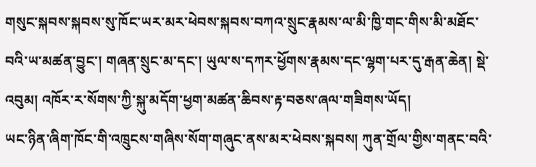གསུང་སྐབས་སྐབས་སུ་ཁོང་ཡར་མར་ཕེབས་སྐབས་བཀའ་སྲུང་རྣམས་ལ་མི་ཁྱི་གང་གིས་མི་མཐོང་བའི་ཡ་མཚན་བྱུང་། གཞན་སྲུང་མ་དང་། ཡུལ་ས་དཀར་ཕྱོགས་རྣམས་དང་ལྷག་པར་དུ་རྒན་ཆེན། སྡེ་འབུམ། འཁོར་ར་སོགས་ཀྱི་སྐུ་མདོག་ཕྱག་མཚན་ཆིབས་རྟ་བཅས་ཞལ་གཟིགས་ཡོད།
ཡང་ཉིན་ཞིག་ཁོང་གི་འཁྲུངས་གཞིས་སོག་གཞུང་ནས་མར་ཕེབས་སྐབས། ཀུན་གྲོལ་གྱིས་གནང་བའི་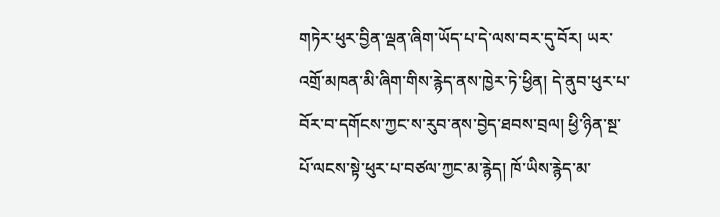གཏེར་ཕུར་བྱིན་ལྡན་ཞིག་ཡོད་པ་དེ་ལས་བར་དུ་བོར། ཡར་འགྲོ་མཁན་མི་ཞིག་གིས་རྙེད་ནས་ཁྱེར་ཏེ་ཕྱིན། དེ་ནུབ་ཕུར་པ་བོར་བ་དགོངས་ཀྱང་ས་རུབ་ནས་བྱེད་ཐབས་བྲལ། ཕྱི་ཉིན་སྔ་པོ་ལངས་སྟེ་ཕུར་པ་བཙལ་ཀྱང་མ་རྙེད། ཁོ་ཡིས་རྙེད་མ་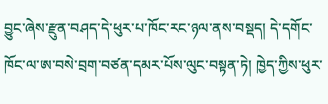བྱུང་ཞེས་རྫུན་བཤད་དེ་ཕུར་པ་ཁོང་རང་ཉལ་ནས་བསྡད། དེ་དགོང་ཁོང་ལ་ཨ་བསེ་བྲག་བཙན་དམར་པོས་ལུང་བསྟན་ཏེ། ཁྱེད་ཀྱིས་ཕུར་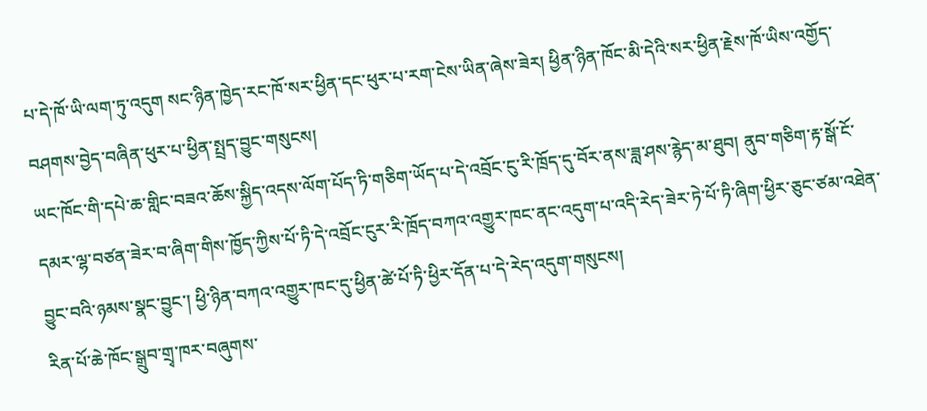པ་དེ་ཁོ་ཡི་ལག་ཏུ་འདུག སང་ཉིན་ཁྱེད་རང་ཁོ་སར་ཕྱིན་དང་ཕུར་པ་རག་ངེས་ཡིན་ཞེས་ཟེར། ཕྱིན་ཉིན་ཁོང་མི་དེའི་སར་ཕྱིན་རྗེས་ཁོ་ཡིས་འགྱོད་བཤགས་བྱེད་བཞིན་ཕུར་པ་ཕྱིན་སྤྲད་བྱུང་གསུངས།
ཡང་ཁོང་གི་དཔེ་ཆ་གླིང་བཟའ་ཆོས་སྐྱིད་འདས་ལོག་པོད་ཏི་གཅིག་ཡོད་པ་དེ་འབྲོང་ངུ་རི་ཁྲོད་དུ་བོར་ནས་ཟླ་ཤས་རྙེད་མ་ཐུབ། ནུབ་གཅིག་རྟ་སྒོ་ངོ་དམར་ལྷ་བཙན་ཟེར་བ་ཞིག་གིས་ཁྱོད་ཀྱིས་པོ་ཏི་དེ་འབྲོང་ངུར་རི་ཁྲོད་བཀའ་འགྱུར་ཁང་ནང་འདུག་པ་འདི་རེད་ཟེར་ཏེ་པོ་ཏི་ཞིག་ཕྱིར་ཅུང་ཙམ་འཐེན་བྱུང་བའི་ཉམས་སྣང་བྱུང་། ཕྱི་ཉིན་བཀའ་འགྱུར་ཁང་དུ་ཕྱིན་ཚེ་པོ་ཏི་ཕྱིར་དོན་པ་དེ་རེད་འདུག་གསུངས།
རིན་པོ་ཆེ་ཁོང་སྒྲུབ་གྲྭ་ཁར་བཞུགས་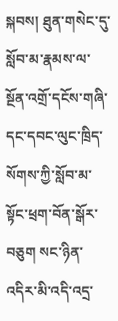སྐབས། ཐུན་གསེང་དུ་སློབ་མ་རྣམས་ལ་སྔོན་འགྲོ་དངོས་གཞི་དང་དབང་ལུང་ཁྲིད་སོགས་ཀྱི་སློབ་མ་སྟོང་ཕྲག་བོན་སྒོར་བཅུག སང་ཉིན་འདིར་མི་འདི་འདྲ་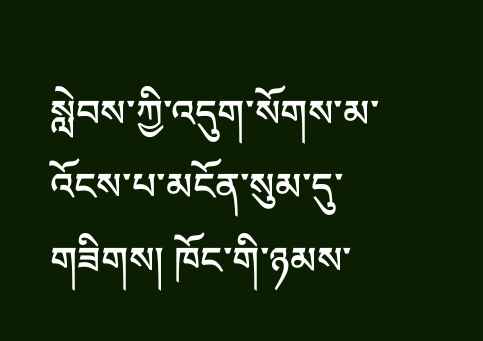སླེབས་ཀྱི་འདུག་སོགས་མ་འོངས་པ་མངོན་སུམ་དུ་གཟིགས། ཁོང་གི་ཉམས་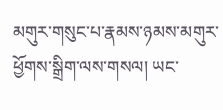མགུར་གསུང་པ་རྣམས་ཉམས་མགུར་ཕྱོགས་སྒྲིག་ལས་གསལ། ཡང་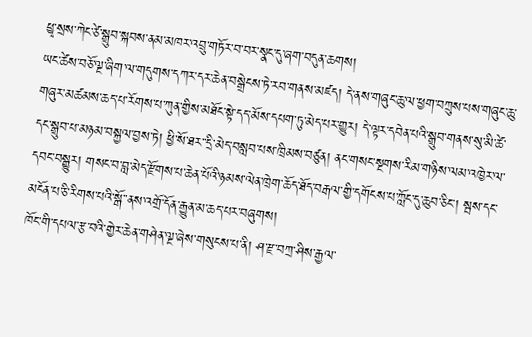ཕྱྭ་སྲས་ཀེང་ཙེ་སྒྲུབ་སྐབས་ནམ་མཁར་འབྲུ་གཏོར་བ་བར་སྣང་དུ་ཞག་བདུན་ཆགས།
ཡང་ཚེས་བཅོ་ལྔ་ཞིག་ལ་གདུགས་དཀར་དར་ཆེན་བསྒྲེངས་ཏེ་རབ་གནས་མཛད། དེ་ནས་གཞུང་ཆུ་ལ་ཕྱག་བཀྲུས་པས་གཞུང་ཆུ་གཞུར་མཚམས་ཆད་པ་རོགས་པ་ཀུན་གྱིས་མཐོང་སྟེ་དད་མོས་དཔག་ཏུ་མེད་པར་གྱུར། དེ་ལྟར་དབེན་པའི་སྒྲུབ་གནས་སུ་མི་ཚེ་དང་སྒྲུབ་པ་མཉམ་བསྐྱལ་བྱས་ཏེ། ཕྱི་སོ་ཐར་་དྲི་མེད་བསླབ་པས་ཁྲིམས་བཙུན། ནང་གསང་སྔགས་རིམ་གཉིས་ལམ་འཁྱེར་ལ་དབང་བསྒྱུར། གསང་བ་བླ་མེད་རྫོགས་པ་ཆེན་པོའི་ཉམས་ལེན་ཁྲེག་ཆོད་ཐོད་བརྒལ་གྱི་དགོངས་པ་ཀློང་དུ་ཆུབ་ཅིང་། སྦས་དང་མངོན་པ་ཅི་རིགས་པའི་སྒོ་་ནས་འགྲོ་དོན་རྒྱུན་མ་ཆད་པར་བཞུགས།
ཁོང་གི་དཔལ་རྩ་བའི་གྱེར་ཆེན་གཤེན་ལྔ་ཞེས་གསུངས་པ་ནི། ཤ་རྫ་བཀྲ་ཤིས་རྒྱལ་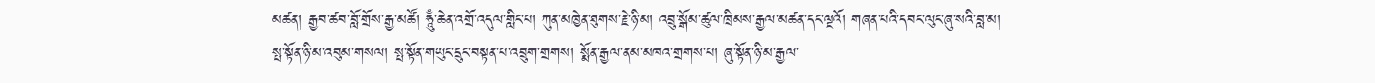མཚན། རྒྱབ་ཚབ་བློ་གྲོས་རྒྱ་མཚོ། ཧཱུྃ་ཆེན་འགྲོ་འདུལ་གླིང་པ། ཀུན་མཁྱེན་ཐུགས་རྗེ་ཉི་མ། འབྲུ་སྒོམ་ཚུལ་ཁྲིམས་རྒྱལ་མཚན་དང་ལྔའོ། གཞན་པའི་དབང་ལུང་ཞུ་སའི་བླ་མ། སྤ་སྟོན་ཉི་མ་འབུམ་གསལ། སྤ་སྟོན་གཡུང་དྲུང་བསྟན་པ་འབྲུག་གྲགས། སྨོན་རྒྱལ་ནམ་མཁའ་གྲགས་པ། ཞུ་སྟོན་ཉི་མ་རྒྱལ་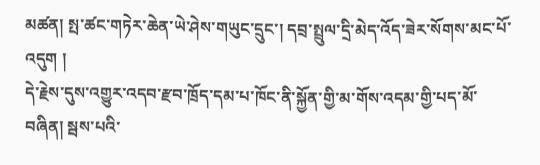མཚན། སྤ་ཚང་གཏེར་ཆེན་ཡེ་ཤེས་གཡུང་དྲུང་། དབྲ་སྤྲུལ་དྲི་མེད་འོད་ཟེར་སོགས་མང་པོ་འདུག །
དེ་རྗེས་དུས་འགྱུར་འདབ་རྫབ་ཁྲོད་དམ་པ་ཁོང་ནི་སྐྱོན་གྱི་མ་གོས་འདམ་གྱི་པད་མོ་བཞིན། སྦས་པའི་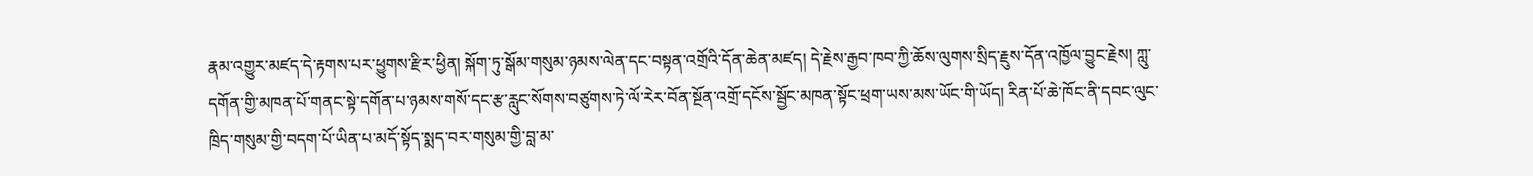རྣམ་འགྱུར་མཛད་དེ་རྟགས་པར་ཕྱུགས་རྫིར་ཕྱིན། སྐོག་ཏུ་སྒོམ་གསུམ་ཉམས་ལེན་དང་བསྟན་འགྲོའི་དོན་ཆེན་མཛད། དེ་རྗེས་རྒྱབ་ཁབ་ཀྱི་ཆོས་ལུགས་སྲིད་རྗུས་དོན་འཁྱོལ་བྱུང་རྗེས། ཀླུ་དགོན་གྱི་མཁན་པོ་གནང་སྟེ་དགོན་པ་ཉམས་གསོ་དང་རྩ་རླུང་སོགས་བཙུགས་ཏེ་ལོ་རེར་བོན་སྔོན་འགྲོ་དངོས་སྦྱོང་མཁན་སྟོང་ཕྲག་ཡས་མས་ཡོང་གི་ཡོད། རིན་པོ་ཆེ་ཁོང་ནི་དབང་ལུང་ཁྲིད་གསུམ་གྱི་བདག་པོ་ཡིན་པ་མདོ་སྟོད་སྨད་བར་གསུམ་གྱི་བླ་མ་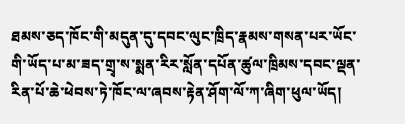ཐམས་ཅད་ཁོང་གི་མདུན་དུ་དབང་ལུང་ཁྲིད་རྣམས་གསན་པར་ཡོང་གི་ཡོད་པ་མ་ཟད་གྲྭ་ས་སྨན་རིར་སློན་དཔོན་ཚུལ་ཁྲིམས་དབང་ལྡན་རིན་པོ་ཆེ་ཕེབས་ཏེ་ཁོང་ལ་ཞབས་རྟེན་ཤོག་ལོ་ཀ་ཞིག་ཕུལ་ཡོད།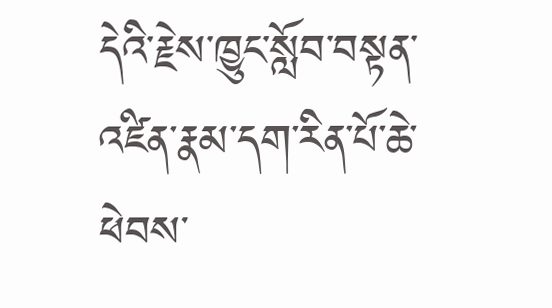དེའི་རྗེས་ཁྱུང་སློབ་བསྟན་འཛིན་རྣམ་དག་རིན་པོ་ཆེ་ཕེབས་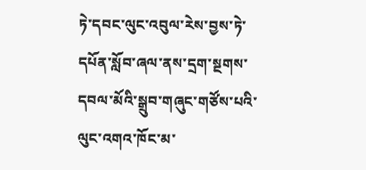ཏེ་དབང་ལུང་འབུལ་རེས་བྱས་ཏེ་དཔོན་སློབ་ཞལ་ནས་དྲག་སྔགས་དབལ་མོའི་སྒྲུབ་གཞུང་གཙོས་པའི་ལུང་འགའ་ཁོང་མ་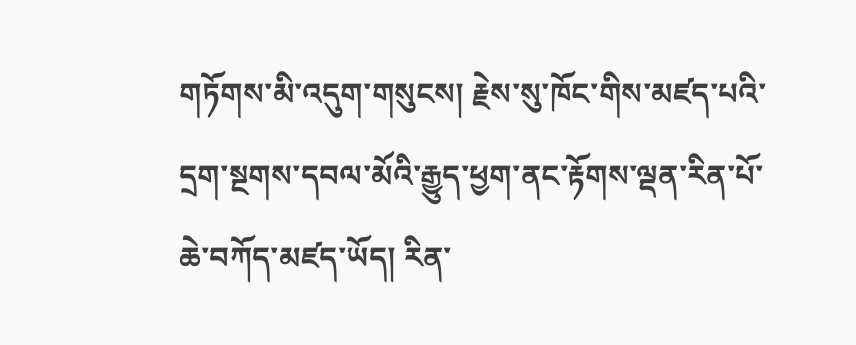གཏོགས་མི་འདུག་གསུངས། རྗེས་སུ་ཁོང་གིས་མཛད་པའི་དྲག་སྔགས་དབལ་མོའི་རྒྱུད་ཕྱག་ནང་རྟོགས་ལྡན་རིན་པོ་ཆེ་བཀོད་མཛད་ཡོད། རིན་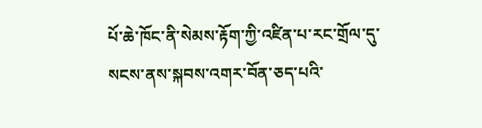པོ་ཆེ་ཁོང་ནི་སེམས་རྟོག་ཀྱི་འཛིན་པ་རང་གྲོལ་དུ་སངས་ནས་སྐབས་འགར་བོན་ཅད་པའི་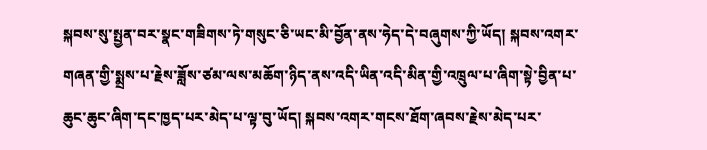སྐབས་སུ་སྤྱན་བར་སྣང་གཟིགས་ཏེ་གསུང་ཅི་ཡང་མི་བྱོན་ནས་ཧེད་དེ་བཞུགས་ཀྱི་ཡོད། སྐབས་འགར་གཞན་གྱི་སྨྲས་པ་རྗེས་ཟློས་ཙམ་ལས་མཆོག་ཉིད་ནས་འདི་ཡིན་འདི་མིན་གྱི་འཁྲུལ་པ་ཞིག་སྟེ་བྱིན་པ་ཆུང་ཆུང་ཞིག་དང་ཁྱད་པར་མེད་པ་ལྟ་བུ་ཡོད། སྐབས་འགར་གངས་ཐོག་ཞབས་རྗེས་མེད་པར་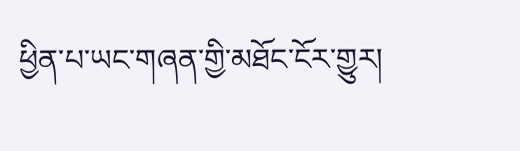ཕྱིན་པ་ཡང་གཞན་གྱི་མཐོང་ངོར་གྱུར།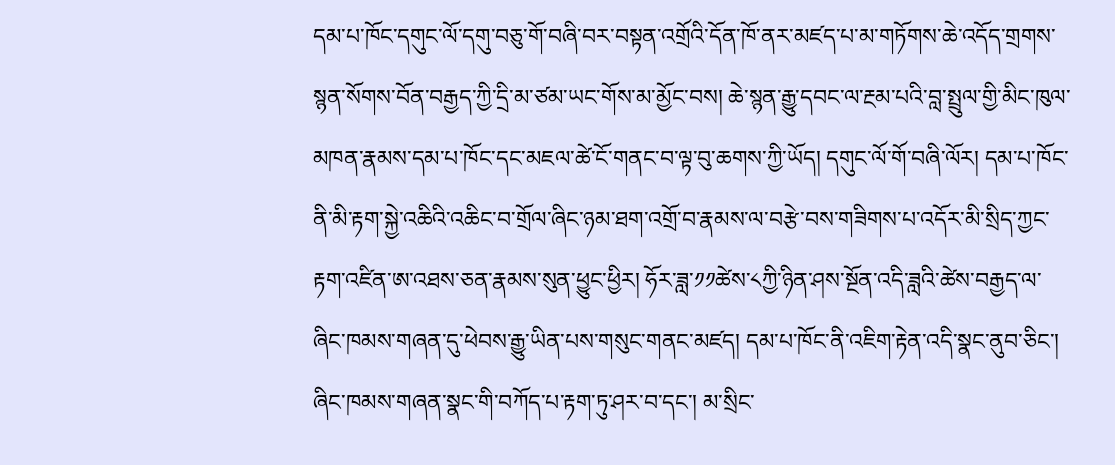དམ་པ་ཁོང་དགུང་ལོ་དགུ་བཅུ་གོ་བཞི་བར་བསྟན་འགྲོའི་དོན་ཁོ་ནར་མཛད་པ་མ་གཏོགས་ཆེ་འདོད་གྲགས་སྙན་སོགས་བོན་བརྒྱད་ཀྱི་དྲི་མ་ཙམ་ཡང་གོས་མ་མྱོང་བས། ཆེ་སྙན་རྒྱུ་དབང་ལ་རྔམ་པའི་བླ་སྤྲུལ་གྱི་མིང་ཁུལ་མཁན་རྣམས་དམ་པ་ཁོང་དང་མཇལ་ཚེ་ངོ་གནང་བ་ལྟ་བུ་ཆགས་ཀྱི་ཡོད། དགུང་ལོ་གོ་བཞི་ལོར། དམ་པ་ཁོང་ནི་མི་རྟག་སྐྱེ་འཆིའི་འཆིང་བ་གྲོལ་ཞིང་ཉམ་ཐག་འགྲོ་བ་རྣམས་ལ་བརྩེ་བས་གཟིགས་པ་འདོར་མི་སྲིད་ཀྱང་རྟག་འཛིན་ཨ་འཐས་ཅན་རྣམས་སུན་ཕྱུང་ཕྱིར། ཧོར་ཟླ་༡༡ཚེས་༨ཀྱི་ཉིན་ཤས་སྔོན་འདི་ཟླའི་ཚེས་བརྒྱད་ལ་ཞིང་ཁམས་གཞན་དུ་ཕེབས་རྒྱུ་ཡིན་པས་གསུང་གནང་མཛད། དམ་པ་ཁོང་ནི་འཇིག་རྟེན་འདི་སྣང་ནུབ་ཅིང་། ཞིང་ཁམས་གཞན་སྣང་གི་བཀོད་པ་རྟག་ཏུ་ཤར་བ་དང་། མ་སྲིང་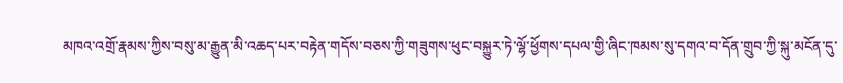མཁའ་འགྲོ་རྣམས་ཀྱིས་བསུ་མ་རྒྱུན་མི་འཆད་པར་བརྟེན་གདོས་བཅས་ཀྱི་གཟུགས་ཕུང་བསྐྱུར་ཏེ་ལྷོ་ཕྱོགས་དཔལ་གྱི་ཞིང་ཁམས་སུ་དགའ་བ་དོན་གྲུབ་ཀྱི་སྐུ་མངོན་དུ་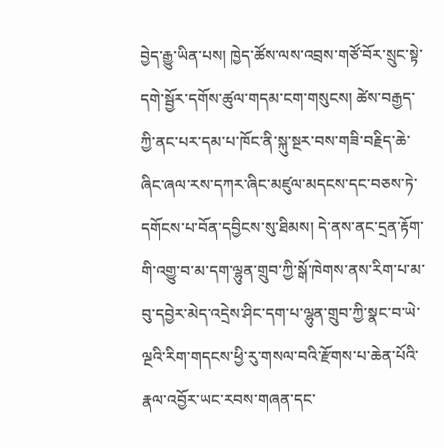བྱེད་རྒྱུ་ཡིན་པས། ཁྱེད་ཚོས་ལས་འབྲས་གཙོ་བོར་སྲུང་སྟེ་དགེ་སྦྱོར་དགོས་ཚུལ་གདམ་ངག་གསུངས། ཚེས་བརྒྱད་ཀྱི་ནང་པར་དམ་པ་ཁོང་ནི་སྐུ་སྔར་བས་གཟི་བརྗིད་ཆེ་ཞིང་ཞལ་རས་དཀར་ཞིང་མཛུལ་མདངས་དང་བཅས་ཏེ་དགོངས་པ་བོན་དབྱིངས་སུ་ཐིམས། དེ་ནས་ནང་དྲན་རྟོག་གི་འགྱུ་བ་མ་དག་ལྷུན་གྲུབ་ཀྱི་སྒོ་ཁེགས་ནས་རིག་པ་མ་བུ་དབྱེར་མེད་འདྲེས་ཤིང་དག་པ་ལྷུན་གྲུབ་ཀྱི་སྣང་བ་ཡེ་ལྔའི་རིག་གདངས་ཕྱི་རུ་གསལ་བའི་རྫོགས་པ་ཆེན་པོའི་རྣལ་འབྱོར་ཡང་རབས་གཞན་དང་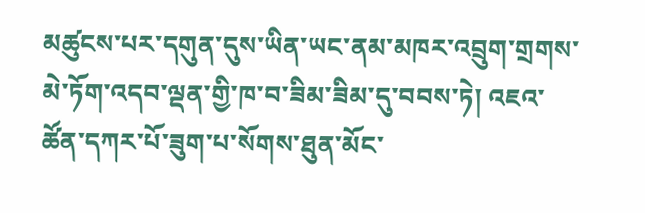མཚུངས་པར་དགུན་དུས་ཡིན་ཡང་ནམ་མཁར་འབྲུག་གྲགས་མེ་ཏོག་འདབ་ལྡན་གྱི་ཁ་བ་ཟིམ་ཟིམ་དུ་བབས་ཏེ། འཇའ་ཚོན་དཀར་པོ་ཟུག་པ་སོགས་ཐུན་མོང་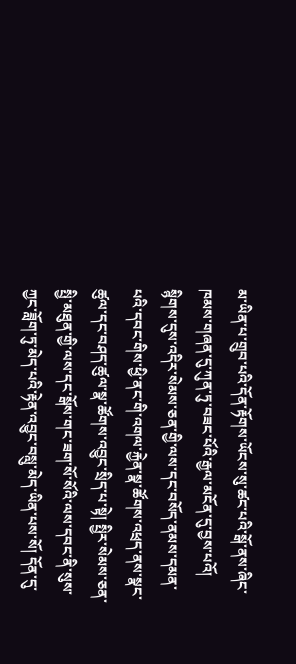མ་ཡིན་པ་གྲུབ་པའི་དོན་རྟོགས་ཡོངས་སུ་ཚང་པའི་སྒོ་ནས་ཞིང་ཁམས་གཞན་དུ་ཀུན་ཏུ་བཟང་པོའི་རྒྱལ་མངོན་དུ་བྱས་པའོ། སྙིགས་དུས་འདིར་སེམས་ཅན་གྱི་ལས་དང་བསོད་ནམས་དམན་པའི་དབང་གིས་ཕྱི་ནང་གི་འགལ་རྐྱེན་སྣ་ཚོགས་འཕྲད་ནས་སྣང་ཚུལ་དང་བཤད་ཚུལ་སྣ་ཚོགས་འབྱུང་སྲིད་པ་སྟེ། སྤྱིར་སེམས་ཅན་སྤྱི་མཐུན་གྱི་ལས་དང་སྒོས་གང་ཟག་སོ་སོའི་ལས་དབང་ནི་སུས་ཀྱང་ཟློག་ཏུ་མེད་པའི་རྟེན་འབྱུང་བསླུ་མེད་ཡིན་པས་སོ། དོན་དུ་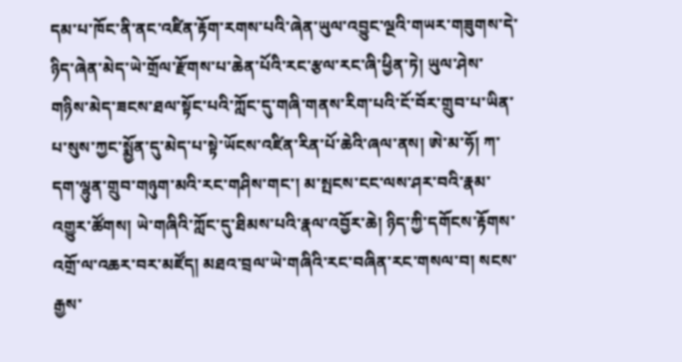དམ་པ་ཁོང་ནི་ནང་འཛིན་རྟོག་རགས་པའི་ཞེན་ཡུལ་འབྱུང་ལྔའི་གཡར་གཟུགས་དེ་ཉིད་ཞེན་མེད་ཡེ་གྲོལ་རྫོགས་པ་ཆེན་པོའི་རང་རྩལ་རང་ཞི་ཕྱིན་ཏེ། ཡུལ་ཤེས་གཉིས་མེད་ཟངས་ཐལ་སྟོང་པའི་ཀློང་དུ་གཞི་གནས་རིག་པའི་ངོ་བོར་གྲུབ་པ་ཡིན་པ་སུས་ཀྱང་སྨྱོན་དུ་མེད་པ་སྟེ་ཡོངས་འཛིན་རིན་པོ་ཆེའི་ཞལ་ནས། ཨེ་མ་ཧོ། ཀ་དག་ལྷུན་གྲུབ་གཉུག་མའི་རང་གཤིས་གང་། མ་སྤངས་ངང་ལས་ཤར་བའི་རྣམ་འགྱུར་ཚོགས། ཡེ་གཞིའི་ཀློང་དུ་ཐིམས་པའི་རྣལ་འབྱོར་ཆེ། ཉིད་ཀྱི་དགོངས་རྟོགས་འགྲོ་ལ་འཆར་བར་མཛོད། མཐའ་བྲལ་ཡེ་གཞིའི་རང་བཞིན་རང་གསལ་བ། སངས་རྒྱས་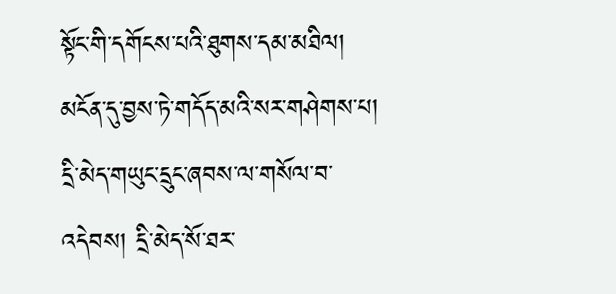སྟོང་གི་དགོངས་པའི་ཐུགས་དམ་མཐིལ། མངོན་དུ་བྱས་ཏེ་གདོད་མའི་སར་གཤེགས་པ། དྲི་མེད་གཡུང་དྲུང་ཞབས་ལ་གསོལ་བ་འདེབས། དྲི་མེད་སོ་ཐར་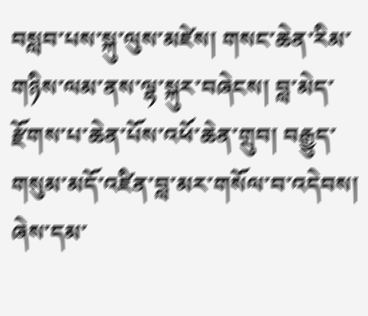བསླབ་པས་སྐུ་ལུས་མཛེས། གསང་ཆེན་རིམ་གཉིས་ལམ་ནས་ལྷ་སྐུར་བཞེངས། བླ་མེད་རྫོགས་པ་ཆེན་པོས་འཕོ་ཆེན་གྲུབ། བརྒྱུད་གསུམ་མདོ་འཛིན་བླ་མར་གསོལ་བ་འདེབས། ཞེས་དམ་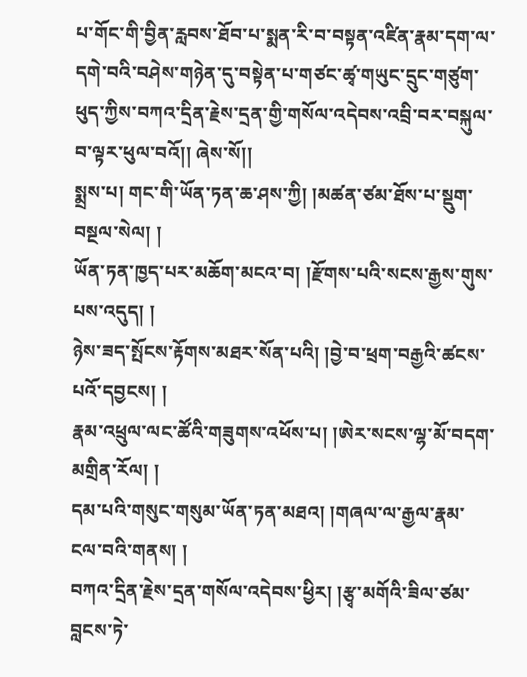པ་གོང་གི་བྱིན་རླབས་ཐོབ་པ་སྨན་རི་བ་བསྟན་འཛིན་རྣམ་དག་ལ་དགེ་བའི་བཤེས་གཉེན་དུ་བསྟེན་པ་གཙང་ཚྭ་གཡུང་དྲུང་གཙུག་ཕུད་ཀྱིས་བཀའ་དྲིན་རྗེས་དྲན་གྱི་གསོལ་འདེབས་འབྲི་བར་བསྐུལ་བ་ལྟར་ཕུལ་བའོ།། ཞེས་སོ།།
སྨྲས་པ། གང་གི་ཡོན་ཏན་ཆ་ཤས་ཀྱི། །མཚན་ཙམ་ཐོས་པ་སྡུག་བསྔལ་སེལ། །
ཡོན་ཏན་ཁྱད་པར་མཆོག་མངའ་བ། །རྫོགས་པའི་སངས་རྒྱས་གུས་པས་འདུད། །
ཉེས་ཟད་སྤོངས་རྟོགས་མཐར་སོན་པའི། །བྱེ་བ་ཕྲག་བརྒྱའི་ཚངས་པའོ་དབྱངས། །
རྣམ་འཕྲུལ་ལང་ཚོའི་གཟུགས་འཕོས་པ། །ཨེར་སངས་ལྷ་མོ་བདག་མགྲིན་རོལ། །
དམ་པའི་གསུང་གསུམ་ཡོན་ཏན་མཐའ། །གཞལ་ལ་རྒྱལ་རྣམ་ངལ་བའི་གནས། །
བཀའ་དྲིན་རྗེས་དྲན་གསོལ་འདེབས་ཕྱིར། །རྩྭ་མགོའི་ཟིལ་ཙམ་བླངས་ཏེ་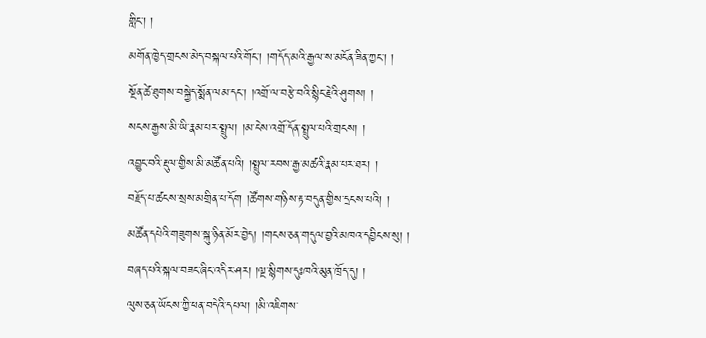གླིང་། །
མགོན་ཁྱེད་གྲངས་མེད་བསྐལ་པའི་གོང་། །གདོད་མའི་རྒྱལ་ས་མངོན་ཟིན་ཀྱང་། །
སྔོན་ཚེ་ཐུགས་བསྐྱེད་སྨོན་ལམ་དང་། །འགྲོ་ལ་བརྩེ་བའི་སྙིང་རྗེའི་ཤུགས། །
སངས་རྒྱས་མི་ཡི་རྣམ་པར་སྤྲུལ། །མ་ངེས་འགྲོ་དོན་སྤྲུལ་པའི་གྲངས། །
འབྱུང་བའི་རྡུལ་གྱིས་མི་མཚོན་པའི། །སྤྲུལ་རབས་རྒྱ་མཚའི་རྣམ་པར་ཐར། །
བརྗོད་པ་ཚངས་སྲས་མགྲིན་པ་དོག །ཚོགས་གཉིས་རྟ་བདུན་གྱིས་དྲངས་པའི། །
མཚོན་དཔེའི་གཟུགས་སྐུ་ཉིན་མོར་བྱེད། །གངས་ཅན་གདུལ་བྱའི་མཁའ་དབྱིངས་སུ། །
བཞད་པའི་སྐལ་བཟང་ཞིང་འདིར་ཤར། །ལྔ་སྙིགས་དུཿཁའི་མུན་ཁྲོད་དུ། །
ལུས་ཅན་ཡོངས་ཀྱི་ཕན་བདེའི་དཔལ། །མི་འཇིགས་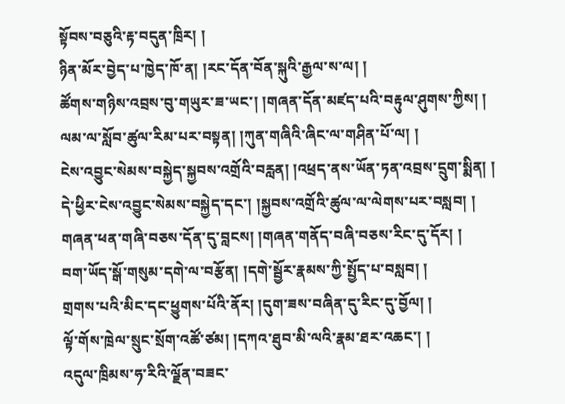སྟོབས་བཅུའི་རྟ་བདུན་ཁྲིར། །
ཉིན་མོར་བྱེད་པ་ཁྱེད་ཁོ་ན། །རང་དོན་བོན་སྐུའི་རྒྱལ་ས་ལ། །
ཚོགས་གཉིས་འབྲས་བུ་གཡུར་ཟ་ཡང་། །གཞན་དོན་མཛད་པའི་བརྟུལ་ཤུགས་ཀྱིས། །
ལམ་ལ་སློབ་ཚུལ་རིམ་པར་བསྟན། །ཀུན་གཞིའི་ཞིང་ལ་གཤིན་པོ་ལ། །
ངེས་འབྱུང་སེམས་བསྐྱེད་སྐྱབས་འགྲོའི་བརླན། །འཕྲད་ནས་ཡོན་ཏན་འབྲས་དྲུག་སྨིན། །
དེ་ཕྱིར་ངེས་འབྱུང་སེམས་བསྐྱེད་དང་། །སྐྱབས་འགྲོའི་ཚུལ་ལ་ལེགས་པར་བསླབ། །
གཞན་ཕན་གཞི་བཅས་དོན་དུ་བླངས། །གཞན་གནོད་བཞི་བཅས་རིང་དུ་དོར། །
བག་ཡོད་སྒོ་གསུམ་དགེ་ལ་བརྩོན། །དགེ་སྦྱོར་རྣམས་ཀྱི་སྤྱོད་པ་བསླབ། །
གྲགས་པའི་མིང་དང་ཕྱུགས་པོའི་ནོར། །དུག་ཟས་བཞིན་དུ་རིང་དུ་བྱོལ། །
ལྟོ་གོས་ཁྲེལ་སྲུང་སྲོག་འཚོ་ཙམ། །དཀའ་ཐུབ་མི་ལའི་རྣམ་ཐར་འཆང་། །
འདུལ་ཁྲིམས་ཧ་རིའི་ལྗོན་བཟང་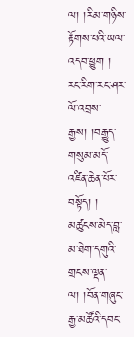ལ། །རིམ་གཉིས་རྟོགས་པའི་ཡལ་འདབ་ཕྱུག །
རང་རིག་རང་ཤར་ལོ་འབྲས་རྒྱས། །བརྒྱུད་གསུམ་མདོ་འཛིན་ཆེན་པོར་བསྟོད། །
མཚུངས་མེད་བླ་མ་ཐེག་དགུའི་གྲངས་ལྡན་ལ། །བོན་གཞུང་རྒྱ་མཚོའི་དབང་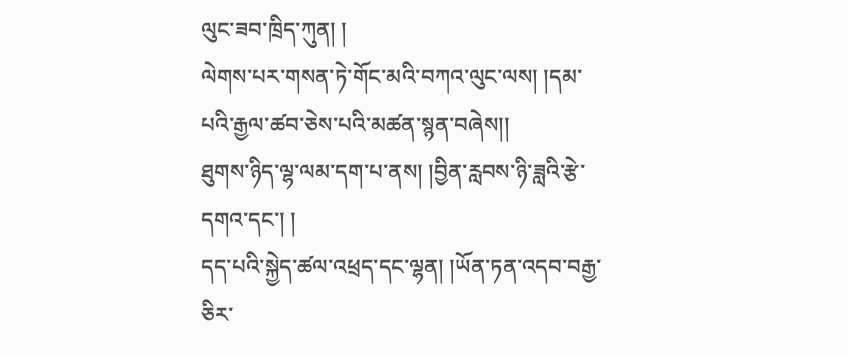ལུང་ཟབ་ཁྲིད་ཀུན། །
ལེགས་པར་གསན་ཏེ་གོང་མའི་བཀའ་ལུང་ལས། །དམ་པའི་རྒྱལ་ཚབ་ཅེས་པའི་མཚན་སྙན་བཞེས།།
ཐུགས་ཉིད་ལྷ་ལམ་དག་པ་ནས། །བྱིན་རླབས་ཉི་ཟླའི་རྩེ་དགའ་དང་། །
དད་པའི་སྐྱེད་ཚལ་འཕྲད་དང་ལྷན། །ཡོན་ཏན་འདབ་བརྒྱ་ཅིར་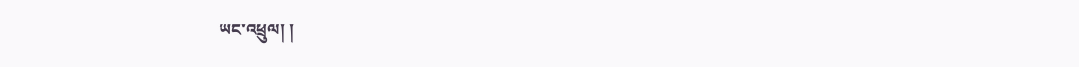ཡང་འཕྲུལ། །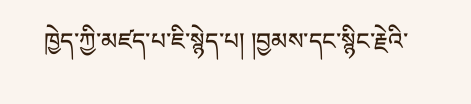ཁྱེད་ཀྱི་མཛད་པ་ཇི་སྙེད་པ། །བྱམས་དང་སྙིང་རྗེའི་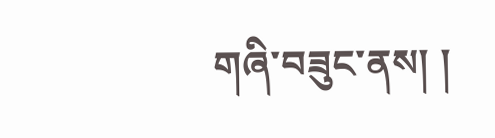གཞི་བཟུང་ནས། །